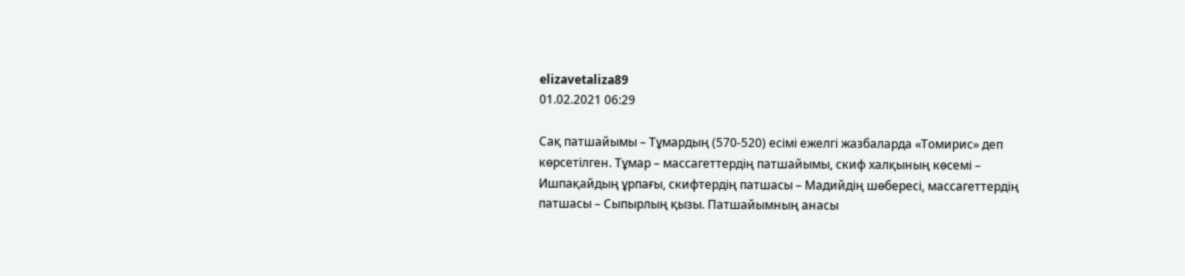elizavetaliza89
01.02.2021 06:29

Сақ патшайымы – Тұмардың (570-520) есімі ежелгі жазбаларда «Томирис» деп көрсетілген. Тұмар – массагеттердің патшайымы, скиф халқының көсемі – Ишпақайдың ұрпағы, скифтердің патшасы – Мадийдің шөбересі, массагеттердің патшасы – Сыпырлың қызы. Патшайымның анасы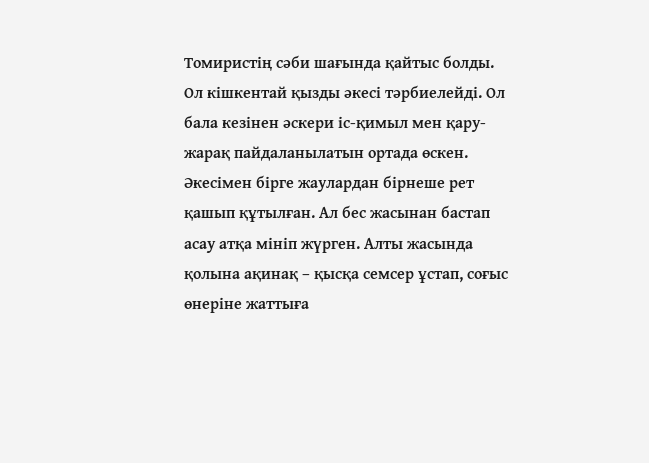Томиристің сәби шағында қайтыс болды. Ол кішкентай қызды әкесі тәрбиелейді. Ол бала кезінен әскери іс-қимыл мен қару-жарақ пайдаланылатын ортада өскен. Әкесімен бірге жаулардан бірнеше рет қашып құтылған. Ал бес жасынан бастап асау атқа мініп жүрген. Алты жасында қолына ақинақ – қысқа семсер ұстап, соғыс өнеріне жаттыға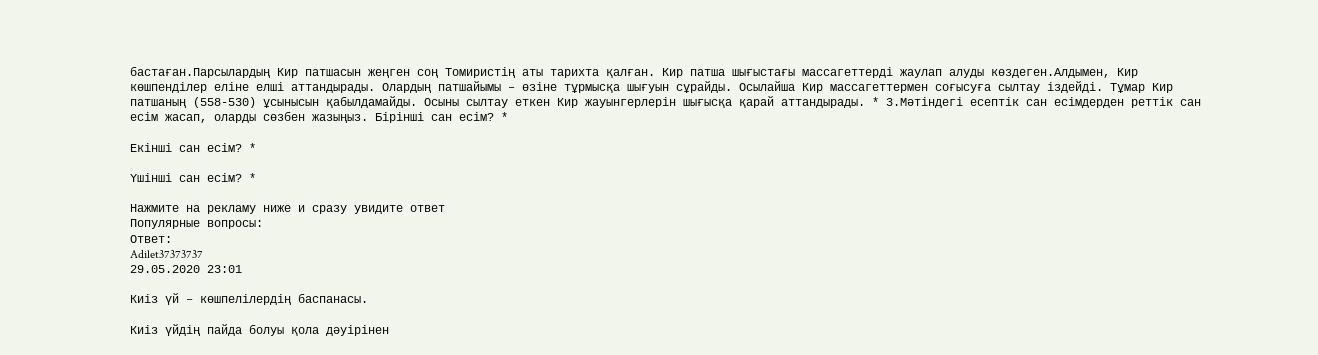бастаған.Парсылардың Кир патшасын жеңген соң Томиристің аты тарихта қалған. Кир патша шығыстағы массагеттерді жаулап алуды көздеген.Алдымен, Кир көшпенділер еліне елші аттандырады. Олардың патшайымы – өзіне тұрмысқа шығуын сұрайды. Осылайша Кир массагеттермен соғысуға сылтау іздейді. Тұмар Кир патшаның (558-530) ұсынысын қабылдамайды. Осыны сылтау еткен Кир жауынгерлерін шығысқа қарай аттандырады. * 3.Мәтіндегі есептік сан есімдерден реттік сан есім жасап, оларды сөзбен жазыңыз. Бірінші сан есім? *

Екінші сан есім? *

Үшінші сан есім? *

Нажмите на рекламу ниже и сразу увидите ответ
Популярные вопросы:
Ответ:
Adilet37373737
29.05.2020 23:01

Киіз үй – көшпелілердің баспанасы.

Киіз үйдің пайда болуы қола дәуірінен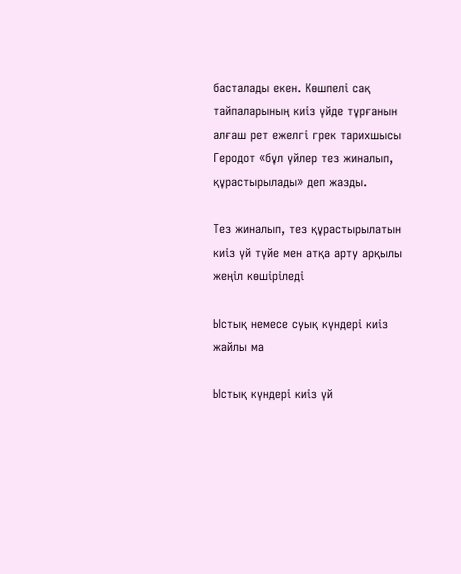басталады екен. Көшпелі сақ тайпаларының киіз үйде тұрғанын алғаш рет ежелгі грек тарихшысы Геродот «бұл үйлер тез жиналып, құрастырылады» деп жазды.

Тез жиналып, тез құрастырылатын киіз үй түйе мен атқа арту арқылы жеңіл көшіріледі

Ыстық немесе суық күндері киіз жайлы ма

Ыстық күндері киіз үй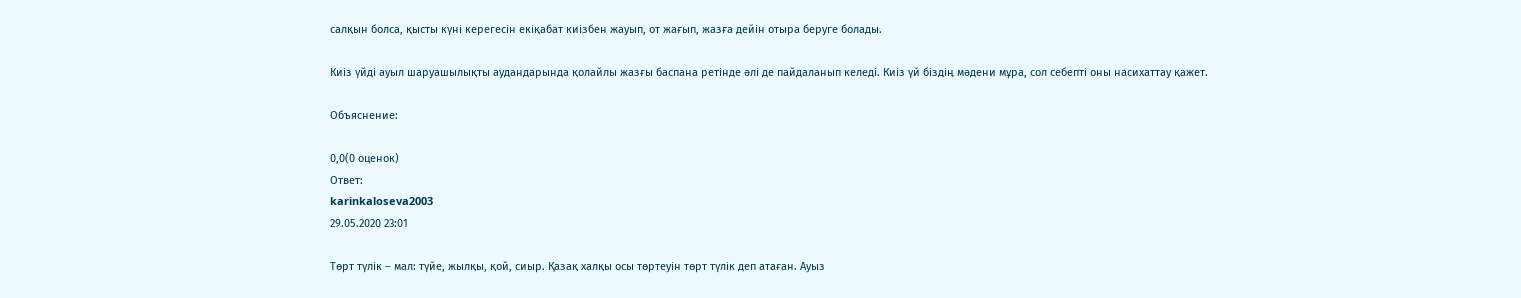салқын болса, қысты күні керегесін екіқабат киізбен жауып, от жағып, жазға дейін отыра беруге болады.

Киіз үйді ауыл шаруашылықты аудандарында қолайлы жазғы баспана ретінде әлі де пайдаланып келеді. Киіз үй біздің мәдени мұра, сол себепті оны насихаттау қажет.

Объяснение:

0,0(0 оценок)
Ответ:
karinkaloseva2003
29.05.2020 23:01

Төрт түлік – мал: түйе, жылқы, қой, сиыр. Қазақ халқы осы төртеуін төрт түлік деп атаған. Ауыз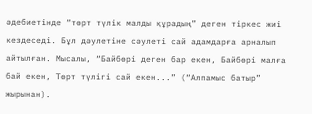әдебиетінде “төрт түлік малды құрадың” деген тіркес жиі кездеседі. Бұл дәулетіне сәулеті сай адамдарға арналып айтылған. Мысалы, “Байбөрі деген бар екен, Байбөрі малға бай екен, Төрт түлігі сай екен...” (“Алпамыс батыр” жырынан).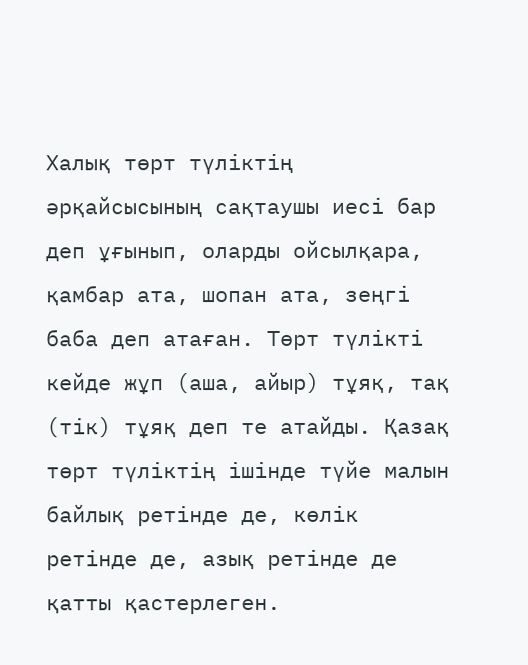Халық төрт түліктің әрқайсысының сақтаушы иесі бар деп ұғынып, оларды ойсылқара, қамбар ата, шопан ата, зеңгі баба деп атаған. Төрт түлікті кейде жұп (аша, айыр) тұяқ, тақ (тік) тұяқ деп те атайды. Қазақ төрт түліктің ішінде түйе малын байлық ретінде де, көлік ретінде де, азық ретінде де қатты қастерлеген.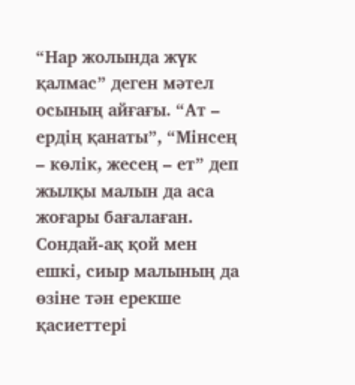“Нар жолында жүк қалмас” деген мәтел осының айғағы. “Ат – ердің қанаты”, “Мінсең – көлік, жесең – ет” деп жылқы малын да аса жоғары бағалаған. Сондай-ақ қой мен ешкі, сиыр малының да өзіне тән ерекше қасиеттері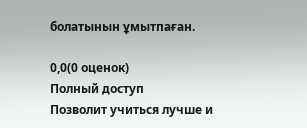болатынын ұмытпаған.

0,0(0 оценок)
Полный доступ
Позволит учиться лучше и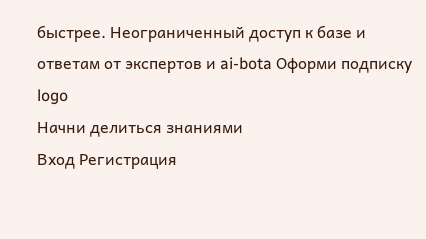быстрее. Неограниченный доступ к базе и ответам от экспертов и ai-bota Оформи подписку
logo
Начни делиться знаниями
Вход Регистрация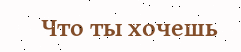Что ты хочешь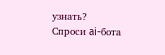узнать?
Спроси ai-бота